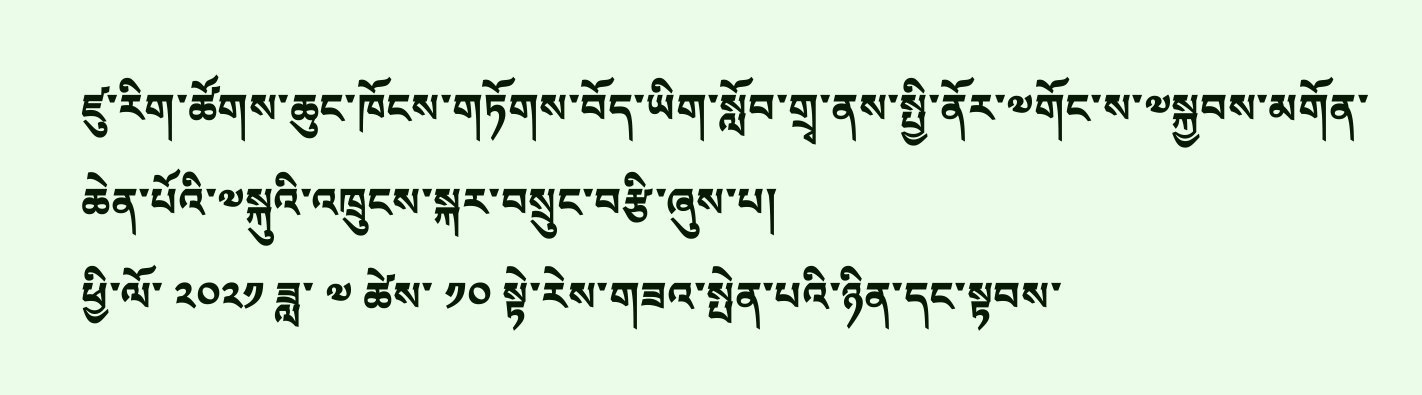ཛུ་རིག་ཚོགས་ཆུང་ཁོངས་གཏོགས་བོད་ཡིག་སློབ་གྲྭ་ནས་སྤྱི་ནོར་༧གོང་ས་༧སྐྱབས་མགོན་ཆེན་པོའི་༧སྐུའི་འཁྲུངས་སྐར་བསྲུང་བརྩི་ཞུས་པ།
ཕྱི་ལོ་ ༢༠༢༡ ཟླ་ ༧ ཚེས་ ༡༠ སྟེ་རེས་གཟའ་སྤེན་པའི་ཉིན་དང་སྟབས་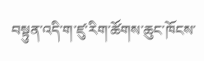བསྟུན་འདི་ག་ཛུ་རིག་ཚོགས་ཆུང་ཁོངས་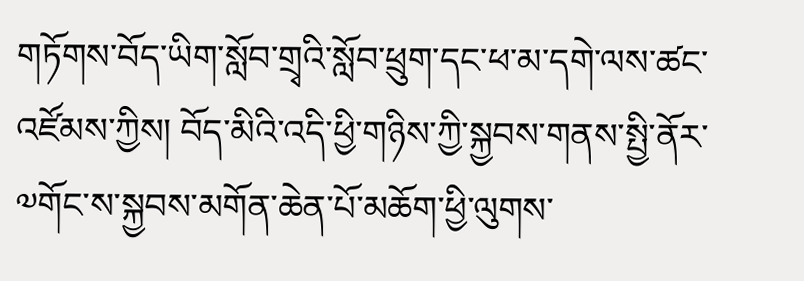གཏོགས་བོད་ཡིག་སློབ་གྲྭའི་སློབ་ཕྲུག་དང་ཕ་མ་དགེ་ལས་ཚང་འཛོམས་ཀྱིས། བོད་མིའི་འདི་ཕྱི་གཉིས་ཀྱི་སྐྱབས་གནས་སྤྱི་ནོར་༧གོང་ས་སྐྱབས་མགོན་ཆེན་པོ་མཆོག་ཕྱི་ལུགས་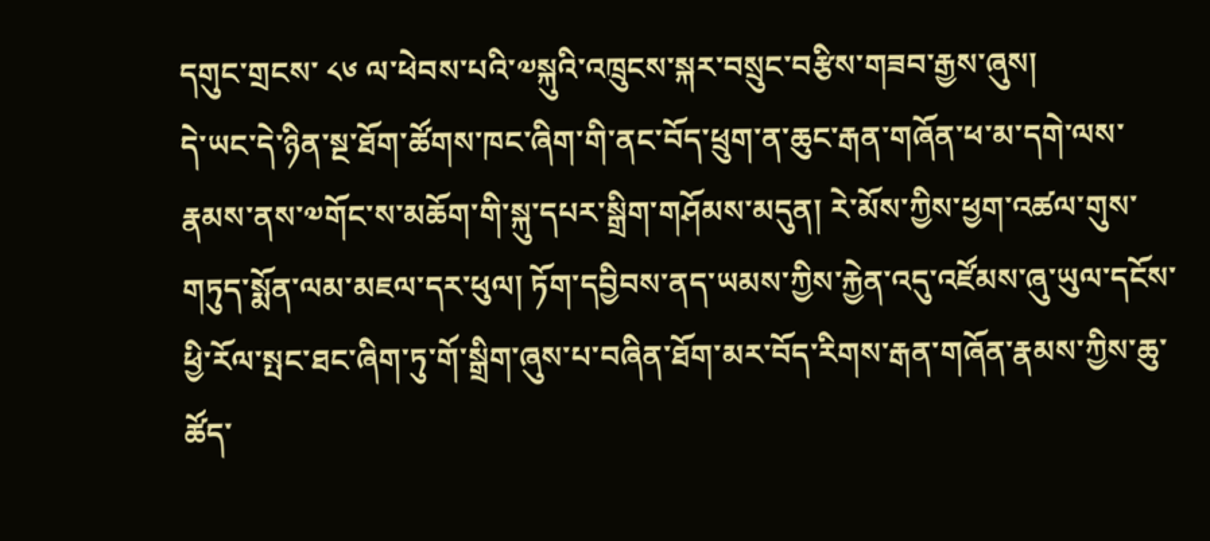དགུང་གྲངས་ ༨༦ ལ་ཕེབས་པའི་༧སྐུའི་འཁྲུངས་སྐར་བསྲུང་བརྩིས་གཟབ་རྒྱས་ཞུས།
དེ་ཡང་དེ་ཉིན་སྔ་ཐོག་ཚོགས་ཁང་ཞིག་གི་ནང་བོད་ཕྲུག་ན་ཆུང་རྒན་གཞོན་ཕ་མ་དགེ་ལས་རྣམས་ནས་༧གོང་ས་མཆོག་གི་སྐུ་དཔར་སྒྲིག་གཤོམས་མདུན། རེ་མོས་ཀྱིས་ཕྱག་འཚལ་གུས་གཏུད་སྨོན་ལམ་མཇལ་དར་ཕུལ། ཏོག་དབྱིབས་ནད་ཡམས་ཀྱིས་རྐྱེན་འདུ་འཛོམས་ཞུ་ཡུལ་དངོས་ཕྱི་རོལ་སྤང་ཐང་ཞིག་ཏུ་གོ་སྒྲིག་ཞུས་པ་བཞིན་ཐོག་མར་བོད་རིགས་རྒན་གཞོན་རྣམས་ཀྱིས་ཆུ་ཚོད་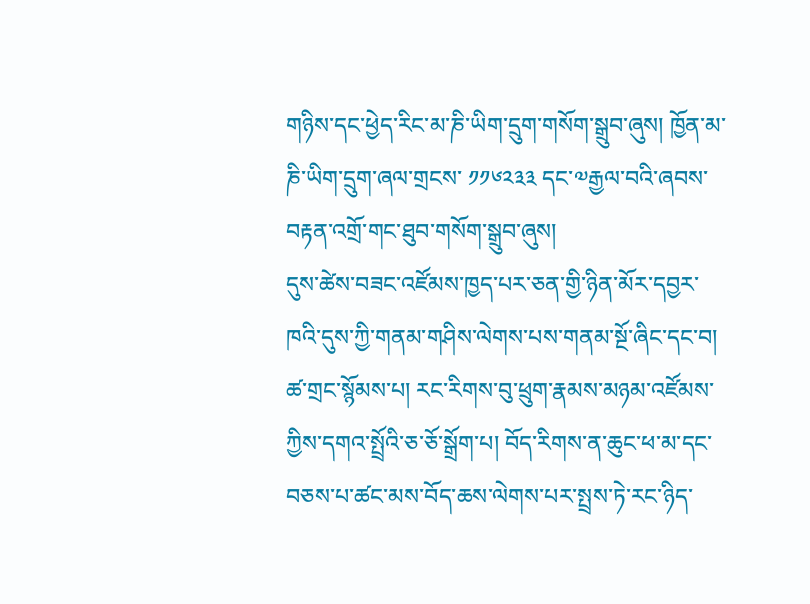གཉིས་དང་ཕྱེད་རིང་མ་ཎི་ཡིག་དྲུག་གསོག་སྒྲུབ་ཞུས། ཁྱོན་མ་ཎི་ཡིག་དྲུག་ཞལ་གྲངས་ ༡༡༦༢༣༣ དང་༧རྒྱལ་བའི་ཞབས་བརྟན་འགྲོ་གང་ཐུབ་གསོག་སྒྲུབ་ཞུས།
དུས་ཚེས་བཟང་འཛོམས་ཁྱད་པར་ཅན་གྱི་ཉིན་མོར་དབྱར་ཁའི་དུས་ཀྱི་གནམ་གཤིས་ལེགས་པས་གནམ་སྔོ་ཞིང་དང་བ། ཚ་གྲང་སྙོམས་པ། རང་རིགས་བུ་ཕྲུག་རྣམས་མཉམ་འཛོམས་ཀྱིས་དགའ་སྤྲོའི་ཅ་ཅོ་སྒྲོག་པ། བོད་རིགས་ན་ཆུང་ཕ་མ་དང་བཅས་པ་ཚང་མས་བོད་ཆས་ལེགས་པར་སྤྲས་ཏེ་རང་ཉིད་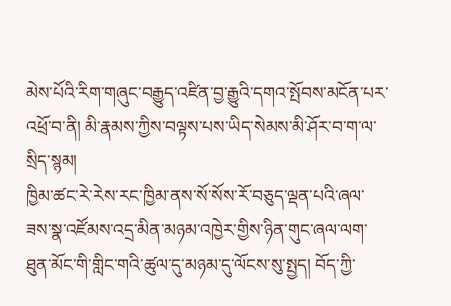མེས་པོའི་རིག་གཞུང་བརྒྱུད་འཛིན་བྱ་རྒྱུའི་དགའ་སྤོབས་མངོན་པར་འཕྲོ་བ་ནི། མི་རྣམས་ཀྱིས་བལྟས་པས་ཡིད་སེམས་མི་ཤོར་བ་ག་ལ་སྲིད་སྙམ།
ཁྱིམ་ཚང་རེ་རེས་རང་ཁྱིམ་ནས་སོ་སོས་རོ་བཅུད་ལྡན་པའི་ཞལ་ཟས་སྣ་འཛོམས་འདྲ་མིན་མཉམ་འཁྱེར་གྱིས་ཉིན་གུང་ཞལ་ལག་ཐུན་མོང་གི་གླིང་གའི་ཚུལ་དུ་མཉམ་དུ་ལོངས་སུ་སྤྱད། བོད་ཀྱི་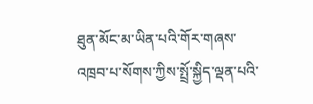ཐུན་མོང་མ་ཡིན་པའི་གོར་གཞས་འཁྲབ་པ་སོགས་ཀྱིས་སྤྲོ་སྐྱིད་ལྡན་པའི་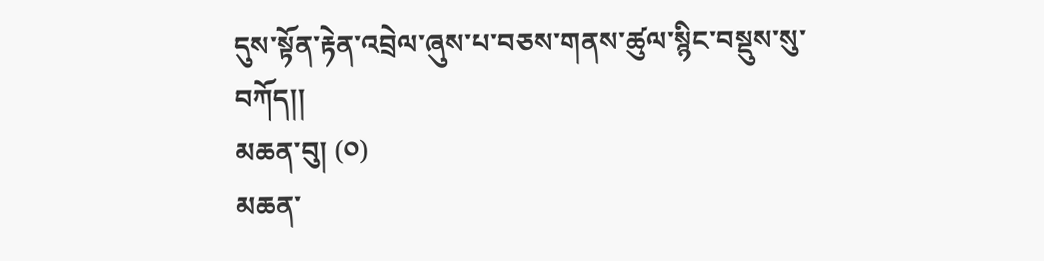དུས་སྟོན་རྟེན་འབྲེལ་ཞུས་པ་བཅས་གནས་ཚུལ་སྙིང་བསྡུས་སུ་བཀོད།།
མཆན་བུ། (༠)
མཆན་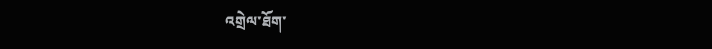འགྲེལ་ཐོག་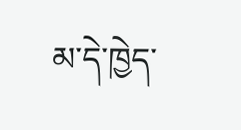མ་དེ་ཁྱེད་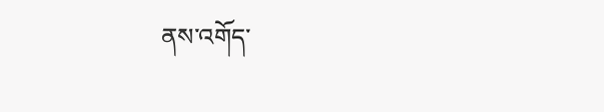ནས་འགོད་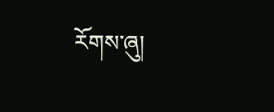རོགས་ཞུ།